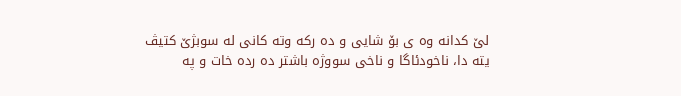لێ کدانە وە ی بۆ شایی و دە رکە وتە کانی لە سوبژێ کتیڤ یتە دا، ناخودئاگا و ناخی سووژە باشتر دە ردە خات و پە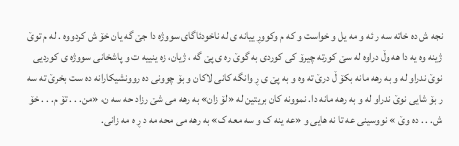نجە ش دە خاتە سە ر ئە و مە یل و خواست و کە م وکووڕ ییانە ی لە ناخودئاگای سووژە دا جێ گە یان خۆ ش کردووە . لە م توێ ژینە وە یە دا هە وڵ دراوە لە سێ کورتە چیرۆ کی کوردی بە گوێ رە ی پێ گە ، ژیان، زە ینییە ت و پاشخانی سووژە ی کوردیی نوێ ندراو لە و بە رهە مانە بکۆ ڵ درێ تە وە و بە پێ ی ڕ وانگە کانی لاکان و بۆ چوونی دە روونشیکارانە دە ست بخرێ تە سە ر بۆ شایی نوێ ندراو لە و بە رهە مانە دا. نموونە کان بریتین لە «لۆ زان» بە رهە می شێ رزاد حە سە ن، «من. . . تۆ م. . . خۆ ش. . . دە وێ » نووسینی عە تا نە هایی و «عە ینە ک و سە معە ک» بە رهە می محە مە د ڕ ە مە زانی.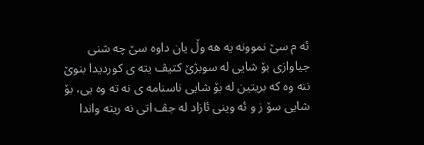ئە م سێ نموونە یە هە وڵ یان داوە سێ چە شنی جیاوازی بۆ شایی لە سوبژێ کتیڤ یتە ی کوردیدا بنوێ ننە وە کە بریتین لە بۆ شایی ناسنامە ی نە تە وە یی، بۆ شایی سۆ ز و ئە وینی ئازاد لە جڤ اتی نە ریتە واندا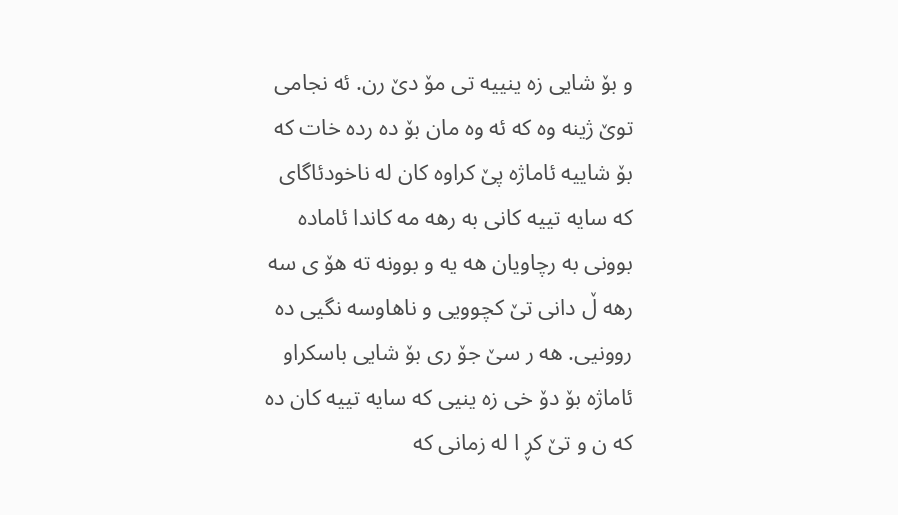و بۆ شایی زە ینییە تی مۆ دێ رن. ئە نجامی توێ ژینە وە کە ئە وە مان بۆ دە ردە خات کە بۆ شاییە ئاماژە پێ کراوە کان لە ناخودئاگای کە سایە تییە کانی بە رهە مە کاندا ئامادە بوونی بە رچاویان هە یە و بوونە تە هۆ ی سە رهە ڵ دانی تێ کچوویی و ناهاوسە نگیی دە روونیی. هە ر سێ جۆ ری بۆ شایی باسکراو ئاماژە بۆ دۆ خی زە ینیی کە سایە تییە کان دە کە ن و تێ کڕ ا لە زمانی کە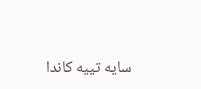سایە تییە کاندا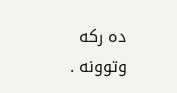دە رکە وتوونە .